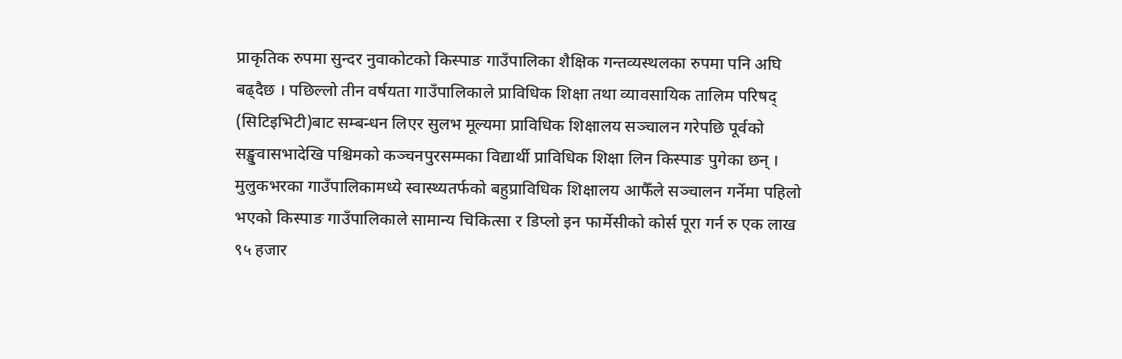प्राकृतिक रुपमा सुन्दर नुवाकोटको किस्पाङ गाउँपालिका शैक्षिक गन्तव्यस्थलका रुपमा पनि अघि बढ्दैछ । पछिल्लो तीन वर्षयता गाउँपालिकाले प्राविधिक शिक्षा तथा व्यावसायिक तालिम परिषद् (सिटिइभिटी)बाट सम्बन्धन लिएर सुलभ मूल्यमा प्राविधिक शिक्षालय सञ्चालन गरेपछि पूर्वको सङ्खुवासभादेखि पश्चिमको कञ्चनपुरसम्मका विद्यार्थी प्राविधिक शिक्षा लिन किस्पाङ पुगेका छन् ।
मुलुकभरका गाउँपालिकामध्ये स्वास्थ्यतर्फको बहुप्राविधिक शिक्षालय आफैँले सञ्चालन गर्नेमा पहिलो भएको किस्पाङ गाउँपालिकाले सामान्य चिकित्सा र डिप्लो इन फार्मेसीको कोर्स पूरा गर्न रु एक लाख ९५ हजार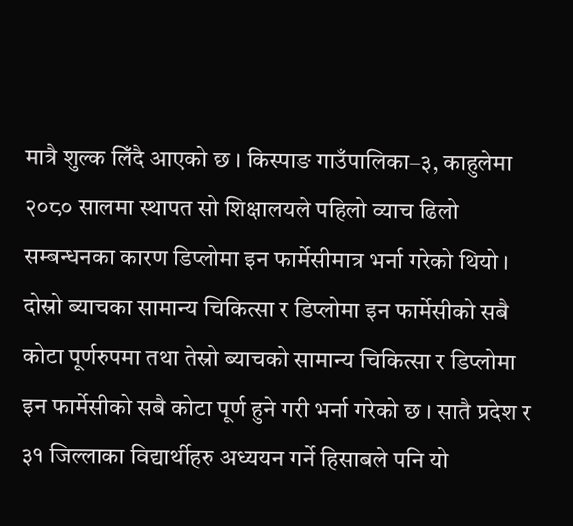मात्रै शुल्क लिँदै आएको छ । किस्पाङ गाउँपालिका–३, काहुलेमा २०८० सालमा स्थापत सो शिक्षालयले पहिलो व्याच ढिलो सम्बन्धनका कारण डिप्लोमा इन फार्मेसीमात्र भर्ना गरेको थियो ।
दोस्रो ब्याचका सामान्य चिकित्सा र डिप्लोमा इन फार्मेसीको सबै कोटा पूर्णरुपमा तथा तेस्रो ब्याचको सामान्य चिकित्सा र डिप्लोमा इन फार्मेसीको सबै कोटा पूर्ण हुने गरी भर्ना गरेको छ । सातै प्रदेश र ३१ जिल्लाका विद्यार्थीहरु अध्ययन गर्ने हिसाबले पनि यो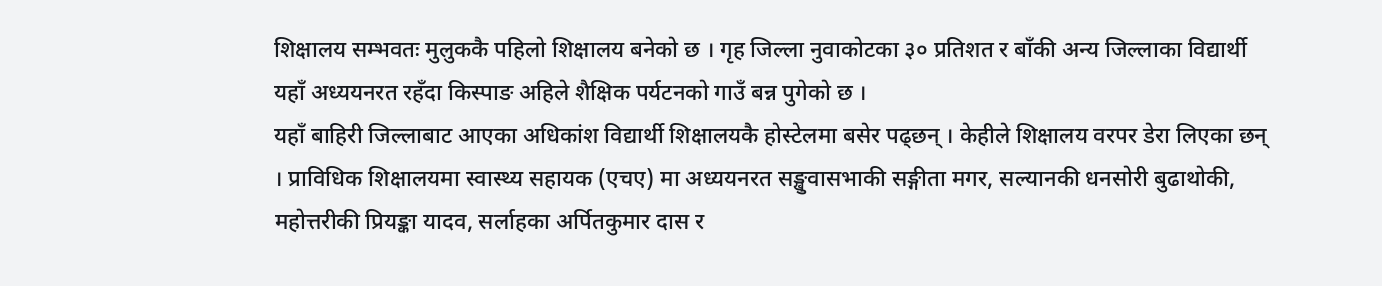शिक्षालय सम्भवतः मुलुककै पहिलो शिक्षालय बनेको छ । गृह जिल्ला नुवाकोटका ३० प्रतिशत र बाँकी अन्य जिल्लाका विद्यार्थी यहाँ अध्ययनरत रहँदा किस्पाङ अहिले शैक्षिक पर्यटनको गाउँ बन्न पुगेको छ ।
यहाँ बाहिरी जिल्लाबाट आएका अधिकांश विद्यार्थी शिक्षालयकै होस्टेलमा बसेर पढ्छन् । केहीले शिक्षालय वरपर डेरा लिएका छन् । प्राविधिक शिक्षालयमा स्वास्थ्य सहायक (एचए) मा अध्ययनरत सङ्खुवासभाकी सङ्गीता मगर, सल्यानकी धनसोरी बुढाथोकी, महोत्तरीकी प्रियङ्का यादव, सर्लाहका अर्पितकुमार दास र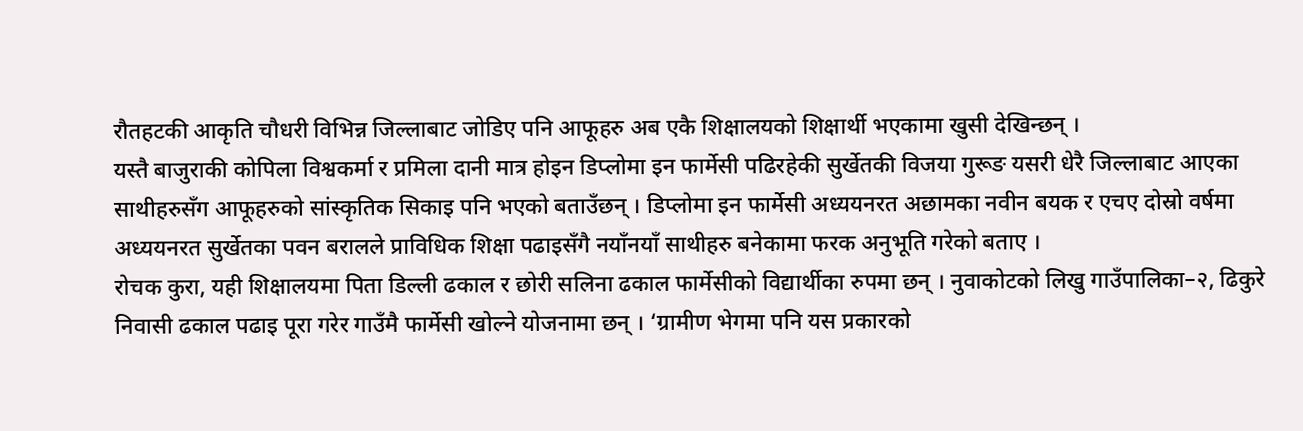रौतहटकी आकृति चौधरी विभिन्न जिल्लाबाट जोडिए पनि आफूहरु अब एकै शिक्षालयको शिक्षार्थी भएकामा खुसी देखिन्छन् ।
यस्तै बाजुराकी कोपिला विश्वकर्मा र प्रमिला दानी मात्र होइन डिप्लोमा इन फार्मेसी पढिरहेकी सुर्खेतकी विजया गुरूङ यसरी धेरै जिल्लाबाट आएका साथीहरुसँग आफूहरुको सांस्कृतिक सिकाइ पनि भएको बताउँछन् । डिप्लोमा इन फार्मेसी अध्ययनरत अछामका नवीन बयक र एचए दोस्रो वर्षमा अध्ययनरत सुर्खेतका पवन बरालले प्राविधिक शिक्षा पढाइसँगै नयाँनयाँ साथीहरु बनेकामा फरक अनुभूति गरेको बताए ।
रोचक कुरा, यही शिक्षालयमा पिता डिल्ली ढकाल र छोरी सलिना ढकाल फार्मेसीको विद्यार्थीका रुपमा छन् । नुवाकोटको लिखु गाउँपालिका–२, ढिकुरे निवासी ढकाल पढाइ पूरा गरेर गाउँमै फार्मेसी खोल्ने योजनामा छन् । ‘ग्रामीण भेगमा पनि यस प्रकारको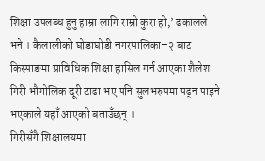शिक्षा उपलब्ध हुनु हाम्रा लागि राम्रो कुरा हो,’ ढकालले भने । कैलालीको घोडाघोडी नगरपालिका–२ बाट किस्पाङमा प्राविधिक शिक्षा हासिल गर्न आएका शैलेश गिरी भौगोलिक दूरी टाढा भए पनि सुलभरुपमा पढ्न पाइने भएकाले यहाँ आएको बताउँछन् ।
गिरीसँगै शिक्षालयमा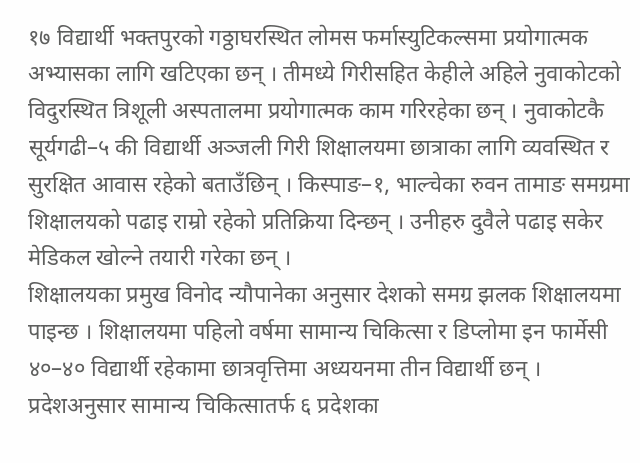१७ विद्यार्थी भक्तपुरको गठ्ठाघरस्थित लोमस फर्मास्युटिकल्समा प्रयोगात्मक अभ्यासका लागि खटिएका छन् । तीमध्ये गिरीसहित केहीले अहिले नुवाकोटको विदुरस्थित त्रिशूली अस्पतालमा प्रयोगात्मक काम गरिरहेका छन् । नुवाकोटकै सूर्यगढी–५ की विद्यार्थी अञ्जली गिरी शिक्षालयमा छात्राका लागि व्यवस्थित र सुरक्षित आवास रहेको बताउँछिन् । किस्पाङ–१, भाल्चेका रुवन तामाङ समग्रमा शिक्षालयको पढाइ राम्रो रहेको प्रतिक्रिया दिन्छन् । उनीहरु दुवैले पढाइ सकेर मेडिकल खोल्ने तयारी गरेका छन् ।
शिक्षालयका प्रमुख विनोद न्यौपानेका अनुसार देशको समग्र झलक शिक्षालयमा पाइन्छ । शिक्षालयमा पहिलो वर्षमा सामान्य चिकित्सा र डिप्लोमा इन फार्मेसी ४०–४० विद्यार्थी रहेकामा छात्रवृत्तिमा अध्ययनमा तीन विद्यार्थी छन् । प्रदेशअनुसार सामान्य चिकित्सातर्फ ६ प्रदेशका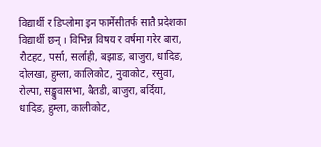विद्यार्थी र डिप्लोमा इन फार्मेसीतर्फ सातै प्रदेशका विद्यार्थी छन् । विभिन्न विषय र वर्षमा गरेर बारा, रौटहट, पर्सा, सर्लाही, बझाङ, बाजुरा, धादिङ, दोलखा, हुम्ला, कालिकोट, नुवाकोट, रसुवा, रोल्पा, सङ्खुवासभा, बैतडी, बाजुरा, बर्दिया, धादिङ, हुम्ला, कालीकोट,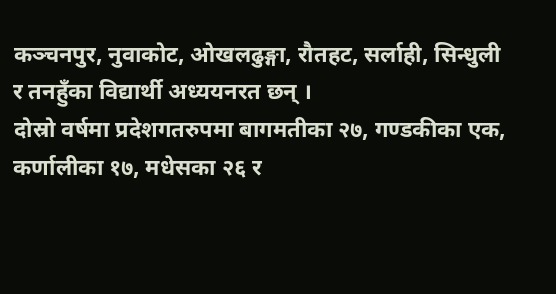कञ्चनपुर, नुवाकोट, ओखलढुङ्गा, रौतहट, सर्लाही, सिन्धुली र तनहुँका विद्यार्थी अध्ययनरत छन् ।
दोस्रो वर्षमा प्रदेशगतरुपमा बागमतीका २७, गण्डकीका एक, कर्णालीका १७, मधेसका २६ र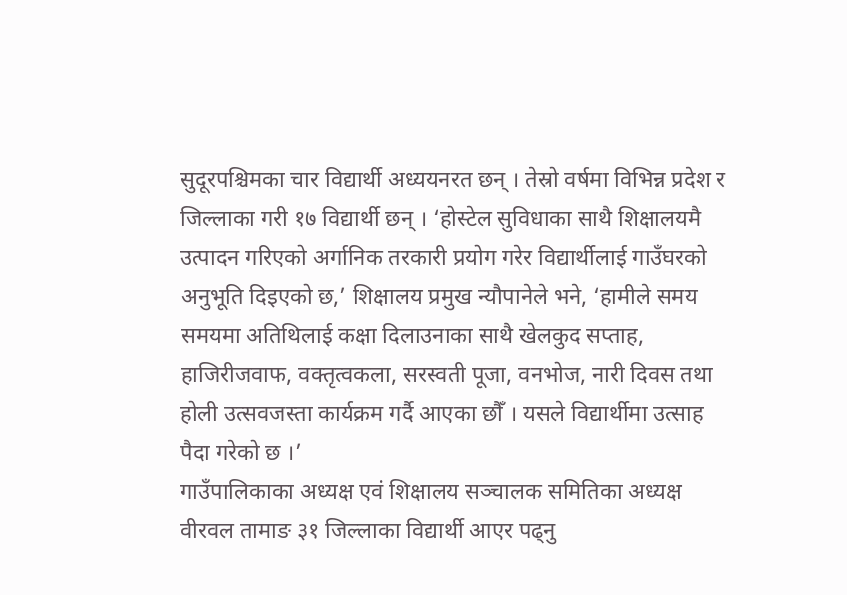सुदूरपश्चिमका चार विद्यार्थी अध्ययनरत छन् । तेस्रो वर्षमा विभिन्न प्रदेश र जिल्लाका गरी १७ विद्यार्थी छन् । ‘होस्टेल सुविधाका साथै शिक्षालयमै उत्पादन गरिएको अर्गानिक तरकारी प्रयोग गरेर विद्यार्थीलाई गाउँघरको अनुभूति दिइएको छ,’ शिक्षालय प्रमुख न्यौपानेले भने, ‘हामीले समय समयमा अतिथिलाई कक्षा दिलाउनाका साथै खेलकुद सप्ताह, हाजिरीजवाफ, वक्तृत्वकला, सरस्वती पूजा, वनभोज, नारी दिवस तथा होली उत्सवजस्ता कार्यक्रम गर्दै आएका छौँ । यसले विद्यार्थीमा उत्साह पैदा गरेको छ ।’
गाउँपालिकाका अध्यक्ष एवं शिक्षालय सञ्चालक समितिका अध्यक्ष वीरवल तामाङ ३१ जिल्लाका विद्यार्थी आएर पढ्नु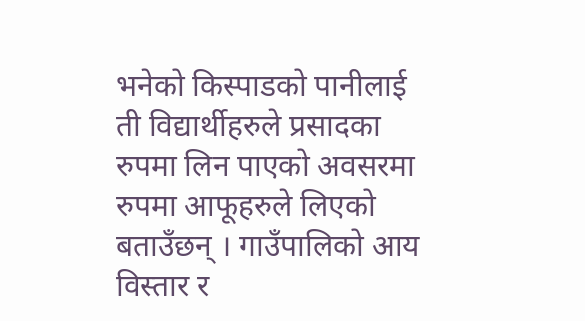भनेको किस्पाडको पानीलाई ती विद्यार्थीहरुले प्रसादका रुपमा लिन पाएको अवसरमा रुपमा आफूहरुले लिएको बताउँछन् । गाउँपालिको आय विस्तार र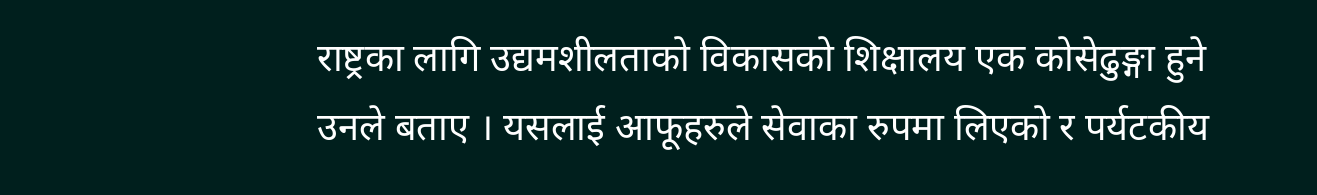राष्ट्रका लागि उद्यमशीलताको विकासको शिक्षालय एक कोसेढुङ्गा हुने उनले बताए । यसलाई आफूहरुले सेवाका रुपमा लिएको र पर्यटकीय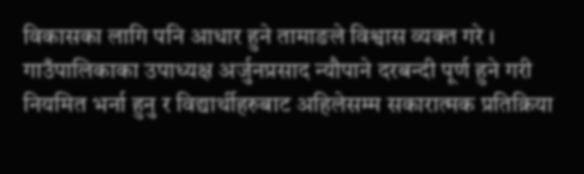विकासका लागि पनि आधार हुने तामाङले विश्वास व्यक्त गरे ।
गाउँपालिकाका उपाध्यक्ष अर्जुनप्रसाद न्यौपाने दरबन्दी पूर्ण हुने गरी नियमित भर्ना हुनु र विद्यार्थीहरुबाट अहिलेसम्म सकारात्मक प्रतिक्रिया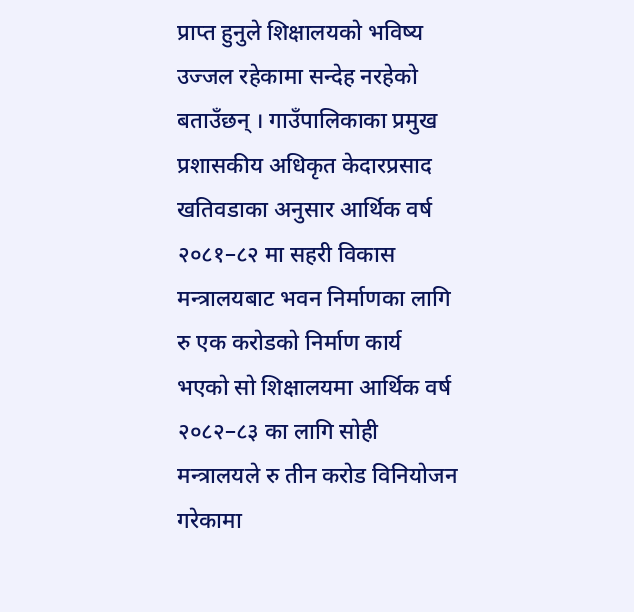प्राप्त हुनुले शिक्षालयको भविष्य उज्जल रहेकामा सन्देह नरहेको बताउँछन् । गाउँपालिकाका प्रमुख प्रशासकीय अधिकृत केदारप्रसाद खतिवडाका अनुसार आर्थिक वर्ष २०८१–८२ मा सहरी विकास मन्त्रालयबाट भवन निर्माणका लागि रु एक करोडको निर्माण कार्य भएको सो शिक्षालयमा आर्थिक वर्ष २०८२–८३ का लागि सोही मन्त्रालयले रु तीन करोड विनियोजन गरेकामा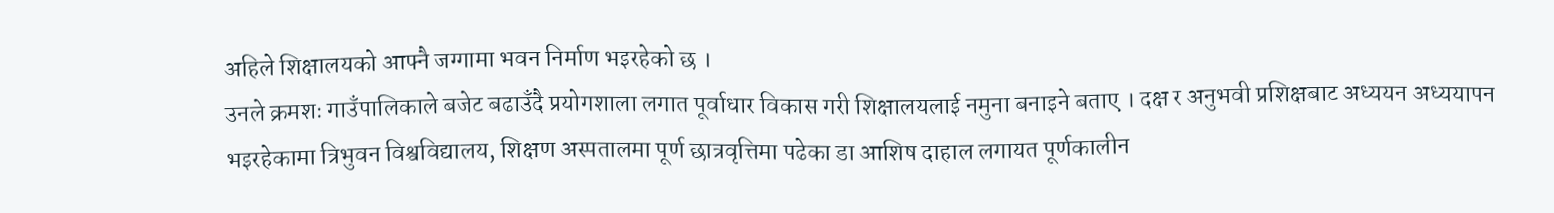अहिले शिक्षालयको आफ्नै जग्गामा भवन निर्माण भइरहेको छ ।
उनले क्रमशः गाउँपालिकाले बजेट बढाउँदै प्रयोगशाला लगात पूर्वाधार विकास गरी शिक्षालयलाई नमुना बनाइने बताए । दक्ष र अनुभवी प्रशिक्षबाट अध्ययन अध्ययापन भइरहेकामा त्रिभुवन विश्वविद्यालय, शिक्षण अस्पतालमा पूर्ण छात्रवृत्तिमा पढेका डा आशिष दाहाल लगायत पूर्णकालीन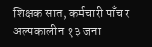शिक्षक सात, कर्मचारी पाँच र अल्पकालीन १३ जना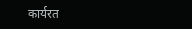कार्यरत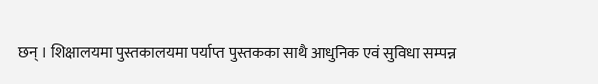छन् । शिक्षालयमा पुस्तकालयमा पर्याप्त पुस्तकका साथै आधुनिक एवं सुविधा सम्पन्न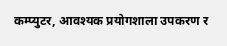कम्प्युटर, आवश्यक प्रयोगशाला उपकरण र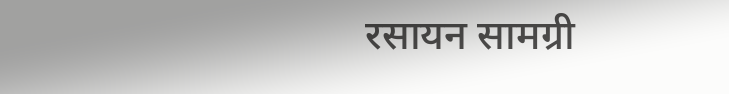रसायन सामग्री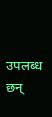उपलब्ध छन्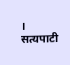।
सत्यपाटी